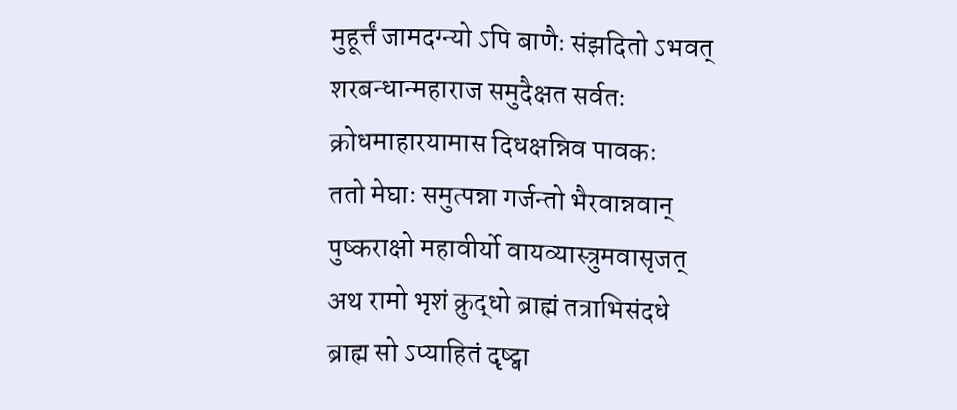मुहूर्त्तं जामदग्न्यो ऽपि बाणैः संझदितो ऽभवत्
शरबन्धान्महाराज समुदैक्षत सर्वतः
क्रोधमाहारयामास दिधक्षन्निव पावकः
ततो मेघाः समुत्पन्ना गर्जन्तो भैरवान्नवान्
पुष्कराक्षो महावीर्यो वायव्यास्त्रुमवासृजत्
अथ रामो भृशं क्रुद्धो ब्राह्मं तत्राभिसंदधे
ब्राह्म सो ऽप्याहितं दृष्ट्वा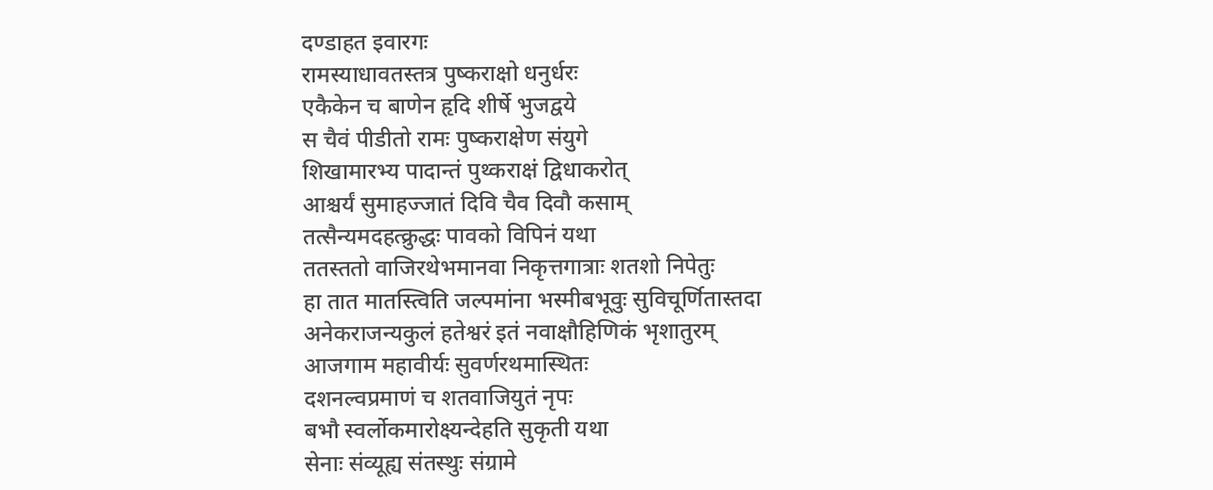दण्डाहत इवारगः
रामस्याधावतस्तत्र पुष्कराक्षो धनुर्धरः
एकैकेन च बाणेन हृदि शीर्षे भुजद्वये
स चैवं पीडीतो रामः पुष्कराक्षेण संयुगे
शिखामारभ्य पादान्तं पुथ्कराक्षं द्विधाकरोत्
आश्चर्यं सुमाहज्जातं दिवि चैव दिवौ कसाम्
तत्सैन्यमदहत्क्रुद्धः पावको विपिनं यथा
ततस्ततो वाजिरथेभमानवा निकृत्तगात्राः शतशो निपेतुः
हा तात मातस्त्विति जल्पमांना भस्मीबभूवुः सुविचूर्णितास्तदा
अनेकराजन्यकुलं हतेश्वरं इतं नवाक्षौहिणिकं भृशातुरम्
आजगाम महावीर्यः सुवर्णरथमास्थितः
दशनल्वप्रमाणं च शतवाजियुतं नृपः
बभौ स्वर्लोकमारोक्ष्यन्देहति सुकृती यथा
सेनाः संव्यूह्य संतस्थुः संग्रामे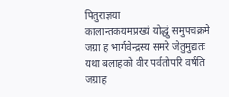पितुराज्ञया
कालान्तकयमप्रख्यं योद्धुं समुपचक्रमे
जग्रा ह भार्गवेन्द्रस्य समरे जेतुमुद्यतः
यथा बलाहको वीर पर्वतोपरि वर्षति
जग्राह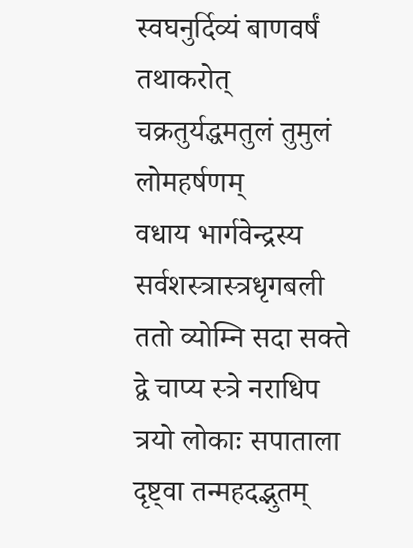स्वघनुर्दिव्यं बाणवर्षं तथाकरोत्
चक्रतुर्यद्धमतुलं तुमुलं लोमहर्षणम्
वधाय भार्गवेन्द्रस्य सर्वशस्त्रास्त्रधृगबली
ततो व्योम्नि सदा सक्ते द्वे चाप्य स्त्रे नराधिप
त्रयो लोकाः सपाताला दृष्ट्वा तन्महदद्भुतम्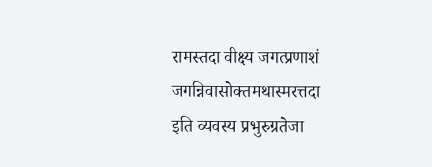रामस्तदा वीक्ष्य जगत्प्रणाशं जगन्निवासोक्तमथास्मरत्तदा
इति व्यवस्य प्रभुरुग्रतेजा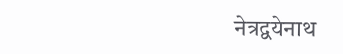नेत्रद्वयेनाथ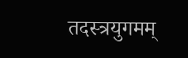तदस्त्रयुगमम्